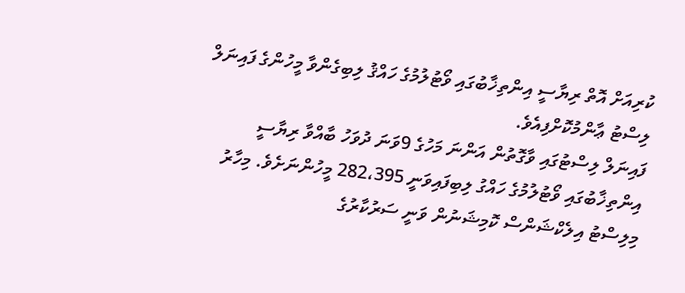ކުރިއަށް އޮތް ރިޔާސީ އިންތިޚާބުގައި ވޯޓުލުމުގެ ހައްޤު ލިބިގެންވާ މީހުންގެ ފައިނަލް ލިސްޓު ޢާންމުކޮށްފިއެވެ.
ފައިނަލް ލިސްޓުގައި ވާގޮތުން އަންނަ މަހުގެ 9ވަނަ ދުވަހު ބާއްވާ ރިޔާސީ އިންތިޚާބުގައި ވޯޓުލުމުގެ ހައްގު ލިބިފައިވަނީ 282،395 މީހުންނަށެވެ. މިހާރު މިލިސްޓު އިލެކްޝަންސް ކޮމިޝަނުން ވަނީ ސަރުކާރުގެ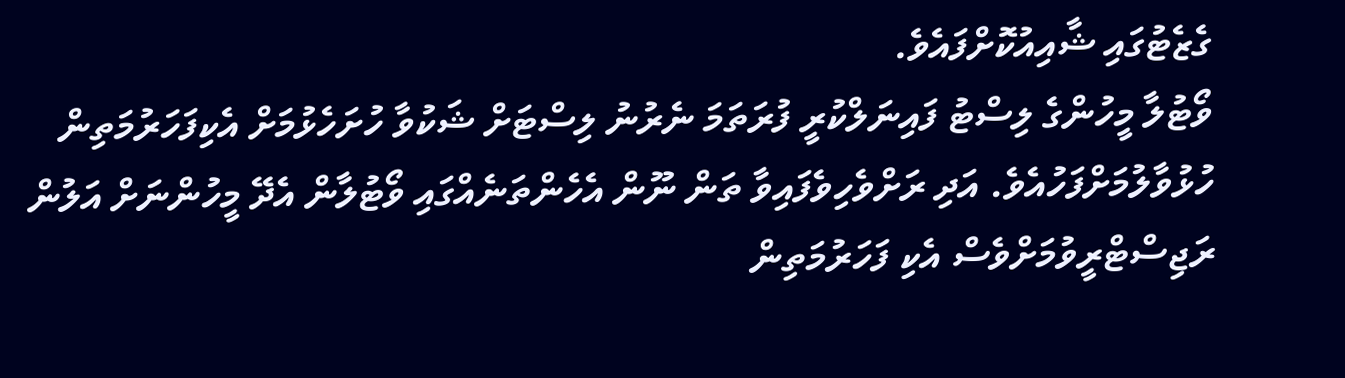ގެޒެޓުގައި ޝާއިއުކޮށްފައެވެ.
ވޯޓުލާ މީހުންގެ ލިސްޓު ފައިނަލްކުރީ ފުރަތަމަ ނެރުނު ލިސްޓަށް ޝަކުވާ ހުށަހެޅުމަށް އެކިފަހަރުމަތިން ހުޅުވާލުމަށްފަހުއެވެ. އަދި ރަށްވެހިވެފައިވާ ތަން ނޫން އެހެންތަނެއްގައި ވޯޓުލާން އެދޭ މީހުންނަށް އަލުން ރަޖިސްޓްރީވުމަށްވެސް އެކި ފަހަރުމަތިން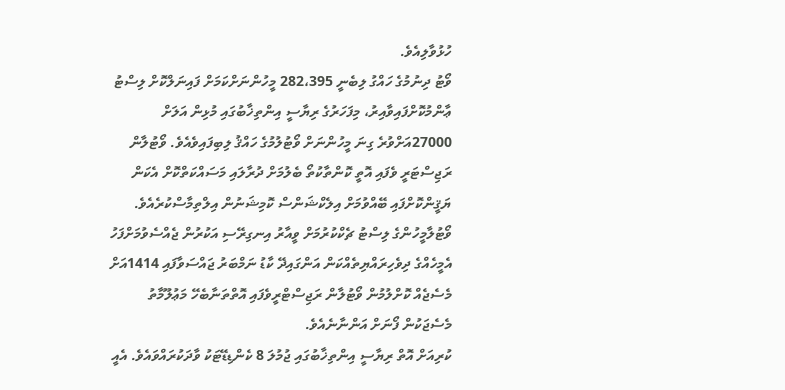ހުޅުވާލިއެވެ.
ވޯޓު ދިނުމުގެ ހައްގު ލިބެނީ 282،395 މީހުންނަށްކަމަށް ފައިނަލްކޮށް ލިސްޓު ޢާންމުކޮށްފައިވާއިރު، މިފަހަރުގެ ރިޔާސީ އިންތިޚާބުގައި މުޅިން އަލަށް 27000އަށްވުރެ ގިނަ މީހުންނަށް ވޯޓުލުމުގެ ހައްޤު ލިބިފައިވެއެވެ. ވޯޓުލާން ރަޖިސްޓަރީ ވެފައި އޮތީ ކޮންތާކުތޯ ބެލުމަށް ދުރާލައި މަސައްކަތްކޮށް އެކަން ޔަޤީންކޮށްފައި ބޭއްވުމަށް އިލެކްޝަންސް ކޮމިޝަނުން އިލްތިމާސްކުރެއެވެ.
ވޯޓުލާމީހުންގެ ލިސްޓު ޗެކްކުރުމަށް ވީއާރު އިނގިރޭސި އަކުރުން ޖެއްސެވުމަށްފަހު އެމީހެއްގެ ދިވެހިރައްޔިތެއްކަން އަންގައިދޭ ކާޑު ނަމްބަރު ޖައްސަވާފައި 1414އަށް މެސެޖެއް ކޮށްލުމުން ވޯޓުލާން ރަޖިސްޓްރީވެފައި އޮތްތަނާބެހޭ މަޢުލޫމާތު މެސެޖަކުން ފޯނަށް އަންނާނެއެވެ.
ކުރިއަށް އޮތް ރިޔާސީ އިންތިޚާބުގައި ޖުމުލަ 8 ކެންޑިޑޭޓަކު ވާދަކުރައްވައެވެ. އެއީ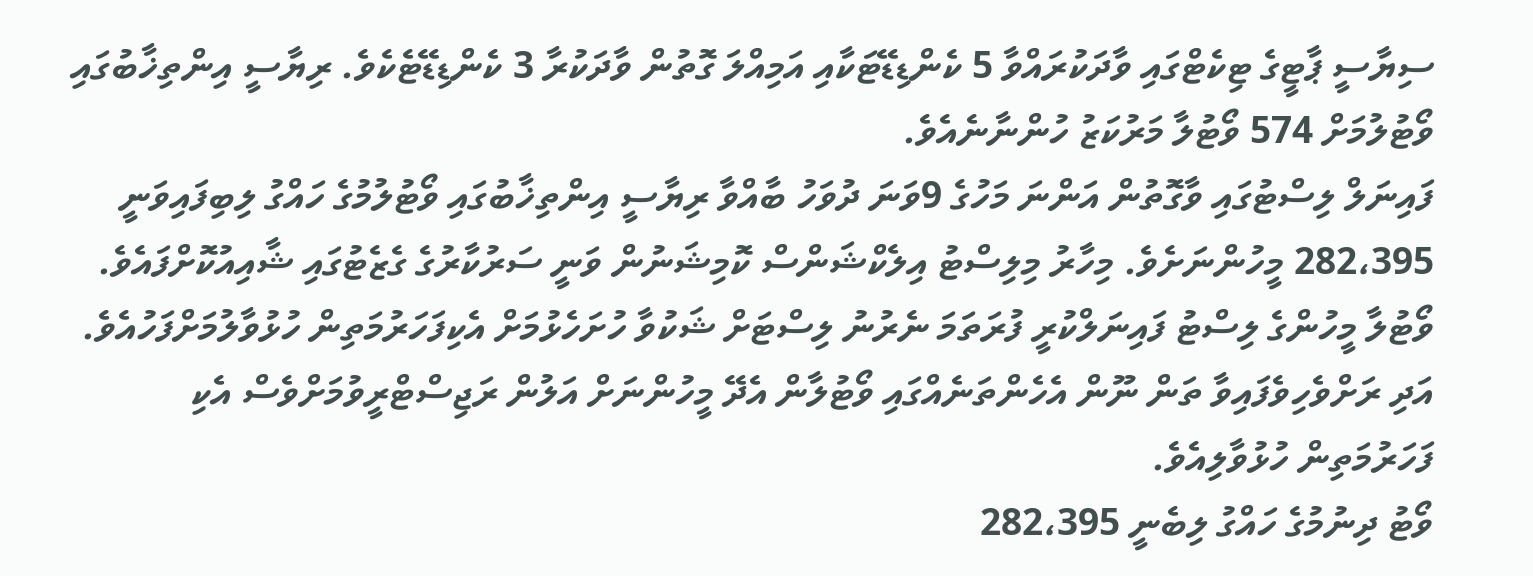ސިޔާސީ ޕާޓީގެ ޓިކެޓްގައި ވާދަކުރައްވާ 5 ކެންޑިޑޭޓަކާއި އަމިއްލަ ގޮތުން ވާދަކުރާ 3 ކެންޑިޑޭޓެކެވެ. ރިޔާސީ އިންތިޚާބުގައި ވޯޓުލުމަށް 574 ވޯޓުލާ މަރުކަޒު ހުންނާނެއެވެ.
ފައިނަލް ލިސްޓުގައި ވާގޮތުން އަންނަ މަހުގެ 9ވަނަ ދުވަހު ބާއްވާ ރިޔާސީ އިންތިޚާބުގައި ވޯޓުލުމުގެ ހައްގު ލިބިފައިވަނީ 282،395 މީހުންނަށެވެ. މިހާރު މިލިސްޓު އިލެކްޝަންސް ކޮމިޝަނުން ވަނީ ސަރުކާރުގެ ގެޒެޓުގައި ޝާއިއުކޮށްފައެވެ.
ވޯޓުލާ މީހުންގެ ލިސްޓު ފައިނަލްކުރީ ފުރަތަމަ ނެރުނު ލިސްޓަށް ޝަކުވާ ހުށަހެޅުމަށް އެކިފަހަރުމަތިން ހުޅުވާލުމަށްފަހުއެވެ. އަދި ރަށްވެހިވެފައިވާ ތަން ނޫން އެހެންތަނެއްގައި ވޯޓުލާން އެދޭ މީހުންނަށް އަލުން ރަޖިސްޓްރީވުމަށްވެސް އެކި ފަހަރުމަތިން ހުޅުވާލިއެވެ.
ވޯޓު ދިނުމުގެ ހައްގު ލިބެނީ 282،395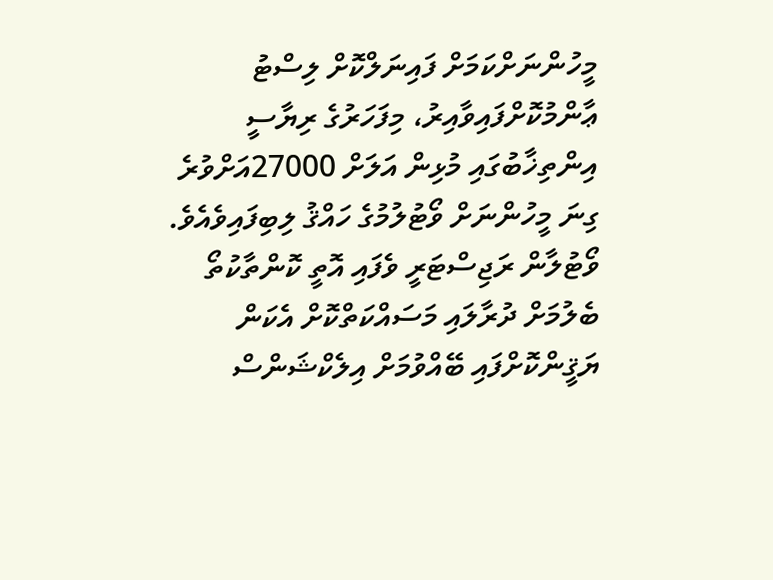މީހުންނަށްކަމަށް ފައިނަލްކޮށް ލިސްޓު ޢާންމުކޮށްފައިވާއިރު، މިފަހަރުގެ ރިޔާސީ އިންތިޚާބުގައި މުޅިން އަލަށް 27000އަށްވުރެ ގިނަ މީހުންނަށް ވޯޓުލުމުގެ ހައްޤު ލިބިފައިވެއެވެ. ވޯޓުލާން ރަޖިސްޓަރީ ވެފައި އޮތީ ކޮންތާކުތޯ ބެލުމަށް ދުރާލައި މަސައްކަތްކޮށް އެކަން ޔަޤީންކޮށްފައި ބޭއްވުމަށް އިލެކްޝަންސް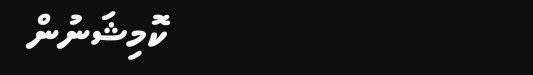ކޮމިޝަނުން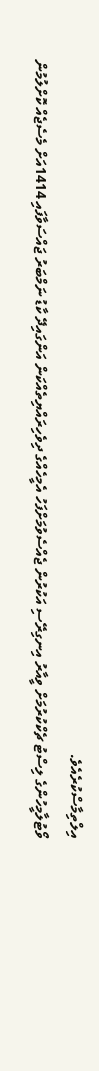އިލްތިމާސްކުރެއެވެ.
ވޯޓުލާމީހުންގެ ލިސްޓު ޗެކްކުރުމަށް ވީއާރު އިނގިރޭސި އަކުރުން ޖެއްސެވުމަށްފަހު އެމީހެއްގެ ދިވެހިރައްޔިތެއްކަން އަންގައިދޭ ކާޑު ނަމްބަރު ޖައްސަވާފައި 1414އަށް މެސެޖެއް ކޮށްލުމުން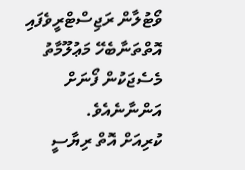ވޯޓުލާން ރަޖިސްޓްރީވެފައި އޮތްތަނާބެހޭ މަޢުލޫމާތު މެސެޖަކުން ފޯނަށް އަންނާނެއެވެ.
ކުރިއަށް އޮތް ރިޔާސީ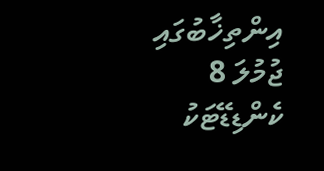އިންތިޚާބުގައި ޖުމުލަ 8 ކެންޑިޑޭޓަކު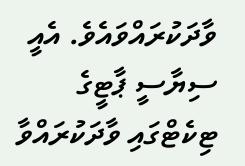ވާދަކުރައްވައެވެ. އެއީ ސިޔާސީ ޕާޓީގެ ޓިކެޓްގައި ވާދަކުރައްވާ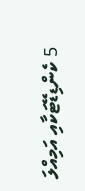5 ކެންޑިޑޭޓަކާއި އަމިއްލަ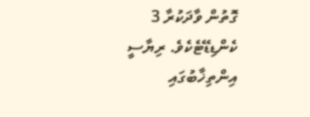ގޮތުން ވާދަކުރާ 3 ކެންޑިޑޭޓެކެވެ. ރިޔާސީ އިންތިޚާބުގައި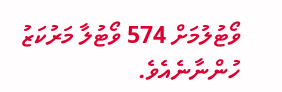ވޯޓުލުމަށް 574 ވޯޓުލާ މަރުކަޒު ހުންނާނެއެވެ.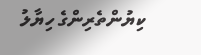ކިޔުންތެރިންގެ ހިޔާލު